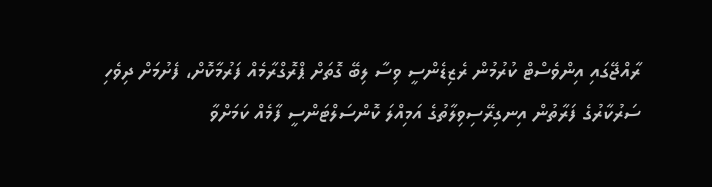ރާއްޖޭގައި އިންވެސްޓް ކުރުމުން ރެޒިޑެންސީ ވިސާ ލިބޭ ގޮތަށް ޕްރޮގްރާމެއް ފަރުމާކޮށް، ފެށުމަށް ދިވެހި ސަރުކާރުގެ ފަރާތުން އިނގިރޭސިވިލާތުގެ އަމިއްލަ ކޮންސަލްޓަންސީ ފާމެއް ކަމަށްވާ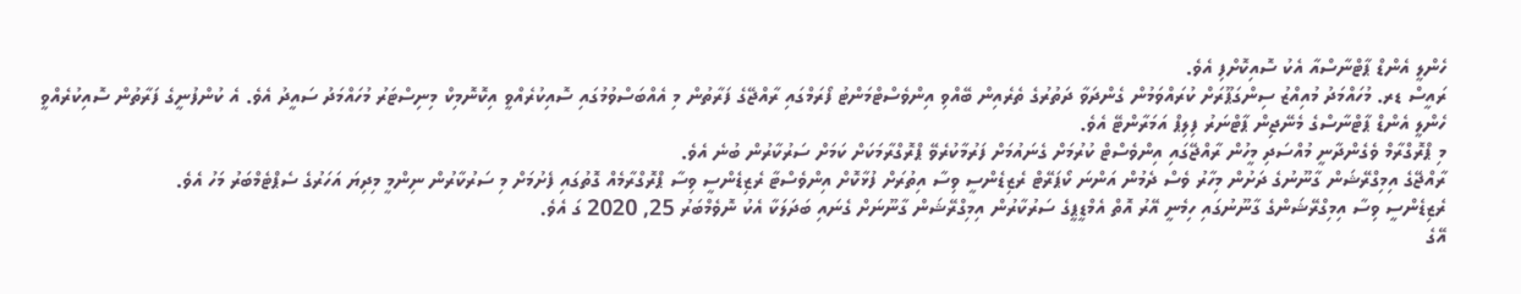ހެންލީ އެންޑް ޕާޓްނާސްއާ އެކު ސޮއިކޮށްފި އެވެ.
ރައީސް ޑރ. މުހައްމަދު މުއިއްޒު ސިންގަޕޫރަށް ކުރައްވަމުން ގެންދަވާ ދަތުރުގެ ތެރެއިން ބޭއްވި އިންވެސްޓްމަންޓު ފޯރަމްގައި ރާއްޖޭގެ ފަރާތުން މި އެއްބަސްވުމުގައި ސޮއިކުރެއްވީ އިކޮނޮމިކް މިނިސްޓަރު މުހައްމަދު ސައީދު އެވެ. އެ ކުންފުނީގެ ފަރާތުން ސޮއިކުރެއްވީ ހެންލީ އެންޑް ޕާޓްނާސްގެ މެނޭޖިން ޕާޓްނަރު ފިލިޕް އަމަރާންޓޭ އެވެ.
މި ޕްރޮގްރާމް ވެގެންދާނީ މުއްސަދި މީހުން ރާއްޖޭގައި އިންވެސްޓް ކުރުމަށް ގެނައުމަށް ފަރުމާކުރެވޭ ޕްރޮގްރާމަކަށް ކަމަށް ސަރުކާރުން ބުނެ އެވެ.
ރާއްޖޭގެ އިމިގްރޭޝަން ގާނޫނުގެ ދަށުން މިހާރު ވެސް ދެމުން އަންނަ ކޯޕަރޭޓް ރެޒިޑެންސީ ވިސާ އިތުރަށް ފުޅާކޮށް އިންވެސްޓާ ރެޒިޑެންސީ ވިސާ ޕްރޮގްރާމެއް ގޮތުގައި ފެށުމަށް މި ސަރުކާރުން ނިންމީ މިދިޔަ އަހަރުގެ ސެޕްޓެމްބަރު މަހު އެވެ.
ރެޒިޑެންސީ ވިސާ އިމިގްރޭޝަންގެ ގާނޫނުގައި ހިމެނީ އޭރު އޮތް އެމްޑީޕީގެ ސަރުކާރުން އިމިގްރޭޝަން ގާނޫނަށް ގެނައި ބަދަލަކާ އެކު ނޮވެމްބަރު 25, 2020 ގަ އެވެ.
އޭގެ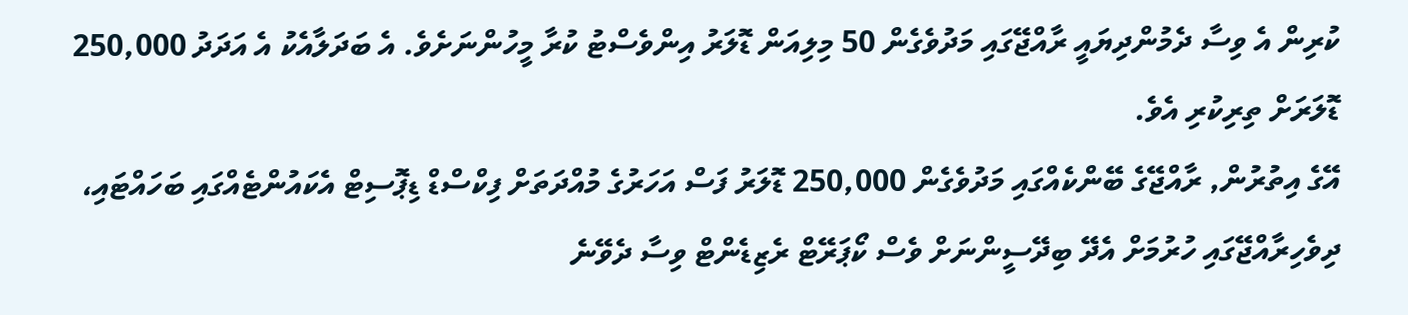ކުރިން އެ ވިސާ ދެމުންދިޔައީ ރާއްޖޭގައި މަދުވެގެން 50 މިލިއަން ޑޮލަރު އިންވެސްޓު ކުރާ މީހުންނަށެވެ. އެ ބަދަލާއެކު އެ އަދަދު 250,000 ޑޮލަރަށް ތިރިކުރި އެވެ.
އޭގެ އިތުރުން, ރާއްޖޭގެ ބޭންކެއްގައި މަދުވެގެން 250,000 ޑޮލަރު ފަސް އަހަރުގެ މުއްދަތަށް ފިކްސްޑް ޑިޕޮސިޓް އެކައުންޓެއްގައި ބަހައްޓައި، ދިވެހިރާއްޖޭގައި ހުރުމަށް އެދޭ ބިދޭސީންނަށް ވެސް ކޯޕަރޭޓް ރެޒިޑެންޓް ވިސާ ދެވޭނެ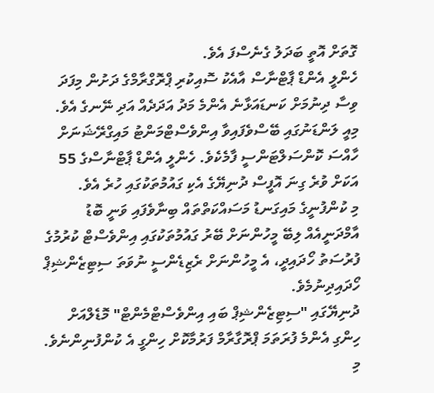ގޮތަށް އޮތީ ބަދަލު ގެނެސްފަ އެވެ.
ހެންލީ އެންޑް ޕާޓްނާސް އާއެކު ސޮއިކުރި ޕްރޮގްރާމްގެ ދަށުން މިފަދަ ވިސާ ދިނުމަށް ކަނޑައަޅާނެ އެންމެ މަދު އަދަދެއް އަދި ނޭނގެ އެވެ.
މިއީ ލަންޑަނުގައި ބޭސްވެފައިވާ އިންވެސްޓްމަންޓު މައިގްރޭޝަނަށް ހާއްސަ ކޮންސަލްޓަންސީ ފާމެކެވެ. ހެންލީ އެންޑް ޕާޓްނާސްގެ 55 އަކަށް ވުރެ ގިނަ އޮފީސް ދުނިޔޭގެ އެކި ގައުމުތަކުގައި ހުރެ އެވެ.
މި ކުންފުނީގެ މައިގަނޑު މަސައްކަތްތައް ބިނާވެފައި ވަނީ ބޮޑު އާމްދަނީއެއް ލިބޭ މީހުންނަށް ބޭރު ގައުމުތަކުގައި އިންވެސްޓް ކުރުމުގެ ފުރުސަތު ހޯދައިދީ، އެ މީހުންނަށް ރެޒިޑެންސީ ނުވަތަ ސިޓިޒެންޝިޕް ހޯދައިދިނުމެވެ.
ދުނިޔޭގައި "ސިޓިޒެންޝިޕް ބައި އިންވެސްޓްމެންޓް" މޮޑެލްއަށް ހިންގި އެންމެ ފުރަތަމަ ޕްރޮގާރާމް ފަރުމާކޮށް ހިންގީ އެ ކުންފުނިންނެވެ. މި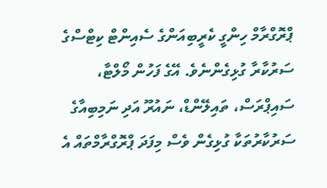ޕްރޮގްރާމް ހިންގީ ކެރީބިއަންގެ ސެއިންޓް ކިޓްސްގެ ސަރުކާރާ ގުޅިގެންނެވެ. އޭގެ ފަހުން މޯލްޓާ، ސައިޕްރަސް، ތައިލޭންޑް، ނައުރޫ އަދި ނަމިބިއާގެ ސަރުކާރުތަކާ ގުޅިގެން ވެސް މިފަދަ ޕްރޮގްރާމްތައް އެ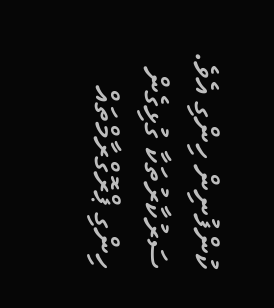ކުންފުނިން ހިންގި އެވެ.
ސަރުކާރުތަކާ ގުޅިގެން ހިންގި ޕްރޮގްރާމްތައް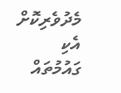މެދުވެރިކޮށް އެކި ގައުމުތައް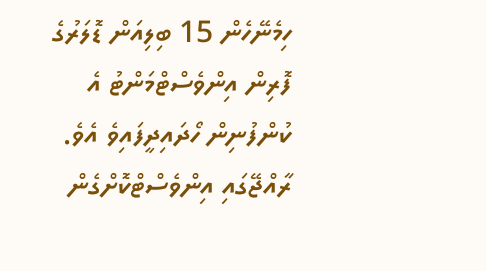ހިމެނޭހެން 15 ބިލިއަން ޑޮލަރުގެ ފޮރިން އިންވެސްޓްމަންޓު އެ ކުންފުނިން ހޯދައިދީފައިވެ އެވެ.
ރާއްޖޭގައި އިންވެސްޓްކޮށްގެން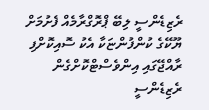ރެޒިޑެންސީ ލިބޭ ޕްރޮގްރާމެއް ފެށުމަށް ޔޫކޭގެ ކުންފުންޏަކާ އެކު ސޮއިކޮށްފި ރާއްޖޭގައި އިންވެސްޓްކޮށްގެން ރެޒިޑެންސީ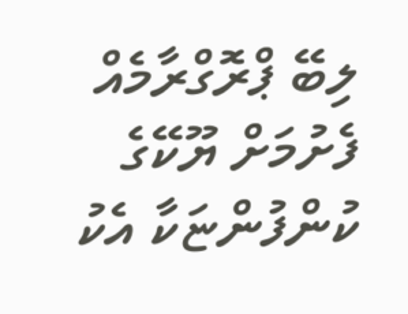ލިބޭ ޕްރޮގްރާމެއް ފެށުމަށް ޔޫކޭގެ ކުންފުންޏަކާ އެކު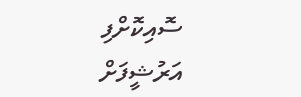ސޮއިކޮށްފި
އަރުޝީފަށް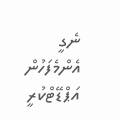ނެގީ
އެންމެފަހުން އަޕްޑޭޓްކުރީ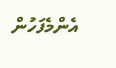އެންމެފަހުން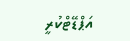އަޕްޑޭޓްކުރީ